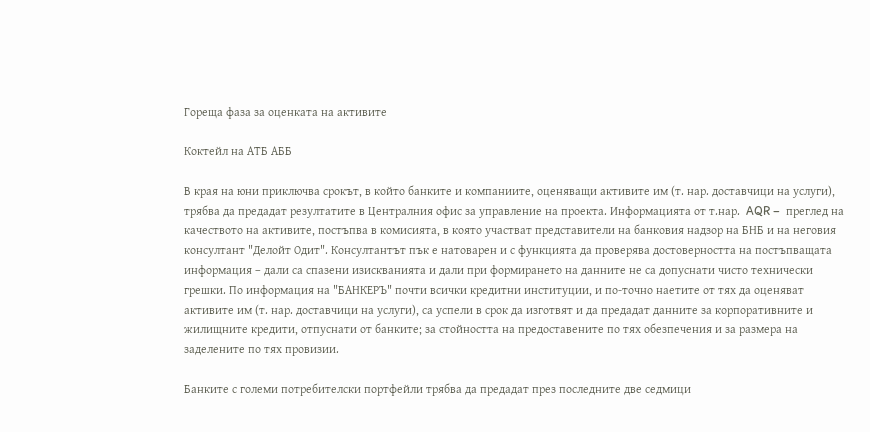Гореща фаза за оценката на активите

Коктейл на АТБ АББ

В края на юни приключва срокът, в който банките и компаниите, оценяващи активите им (т. нар. доставчици на услуги), трябва да предадат резултатите в Централния офис за управление на проекта. Информацията от т.нар.  AQR –  преглед на качеството на активите, постъпва в комисията, в която участват представители на банковия надзор на БНБ и на неговия консултант "Делойт Одит". Консултантът пък е натоварен и с функцията да проверява достоверността на постъпващата информация – дали са спазени изискванията и дали при формирането на данните не са допуснати чисто технически грешки. По информация на "БАНКЕРЪ" почти всички кредитни институции, и по-точно наетите от тях да оценяват активите им (т. нар. доставчици на услуги), са успели в срок да изготвят и да предадат данните за корпоративните и жилищните кредити, отпуснати от банките; за стойността на предоставените по тях обезпечения и за размера на заделените по тях провизии.

Банките с големи потребителски портфейли трябва да предадат през последните две седмици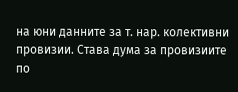на юни данните за т. нар. колективни провизии. Става дума за провизиите по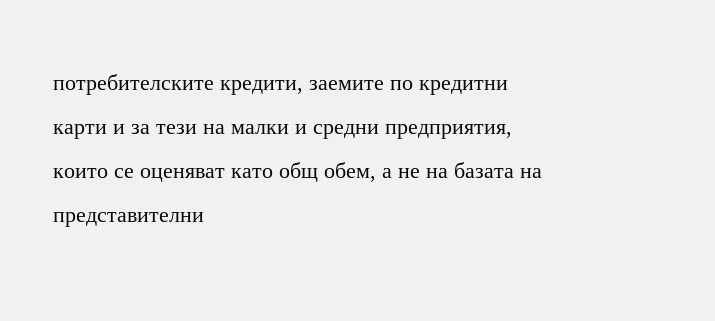потребителските кредити, заемите по кредитни карти и за тези на малки и средни предприятия, които се оценяват като общ обем, а не на базата на представителни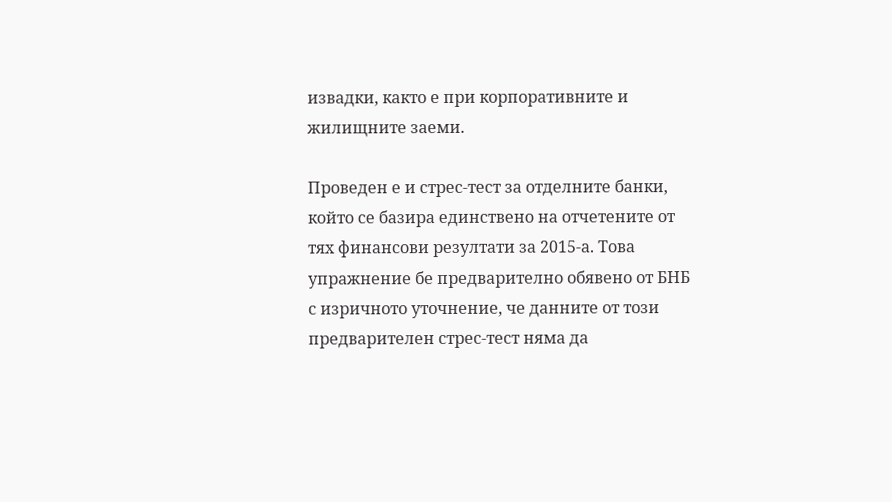извадки, както е при корпоративните и жилищните заеми.

Проведен е и стрес-тест за отделните банки, който се базира единствено на отчетените от тях финансови резултати за 2015-а. Това упражнение бе предварително обявено от БНБ с изричното уточнение, че данните от този предварителен стрес-тест няма да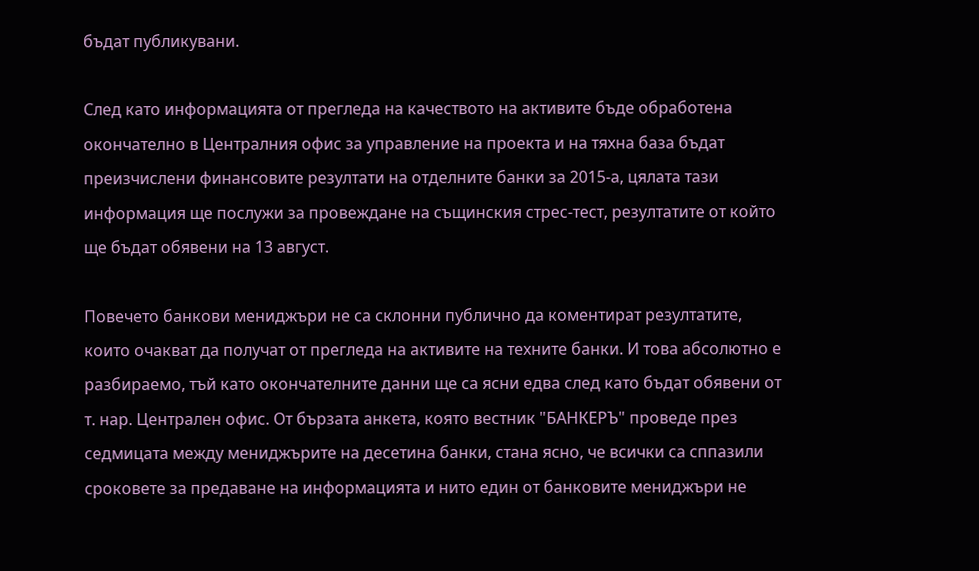бъдат публикувани.

След като информацията от прегледа на качеството на активите бъде обработена окончателно в Централния офис за управление на проекта и на тяхна база бъдат преизчислени финансовите резултати на отделните банки за 2015-а, цялата тази информация ще послужи за провеждане на същинския стрес-тест, резултатите от който ще бъдат обявени на 13 август.

Повечето банкови мениджъри не са склонни публично да коментират резултатите, които очакват да получат от прегледа на активите на техните банки. И това абсолютно е разбираемо, тъй като окончателните данни ще са ясни едва след като бъдат обявени от т. нар. Централен офис. От бързата анкета, която вестник "БАНКЕРЪ" проведе през седмицата между мениджърите на десетина банки, стана ясно, че всички са сппазили сроковете за предаване на информацията и нито един от банковите мениджъри не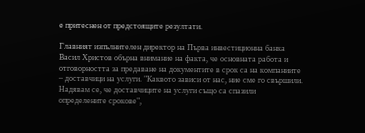е притеснен от предстоящите резултати.

Главният изпълнителен директор на Първа инвестиционна банка Васил Христов обърна внимание на факта, че основната работа и отговорността за предаване на документите в срок са на компаниите – доставчици на услуги. "Каквото зависи от нас, ние сме го свършили. Надявам се, че доставчиците на услуги също са спазили определените срокове",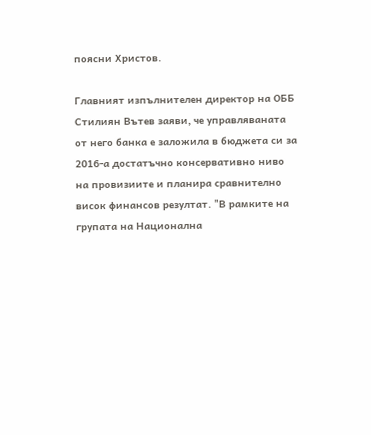поясни Христов.

Главният изпълнителен директор на ОББ Стилиян Вътев заяви, че управляваната от него банка е заложила в бюджета си за 2016-а достатъчно консервативно ниво на провизиите и планира сравнително висок финансов резултат. "В рамките на групата на Национална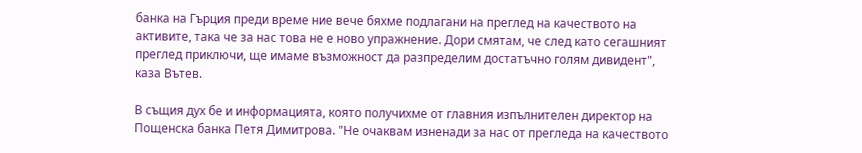банка на Гърция преди време ние вече бяхме подлагани на преглед на качеството на активите, така че за нас това не е ново упражнение. Дори смятам, че след като сегашният преглед приключи, ще имаме възможност да разпределим достатъчно голям дивидент",  каза Вътев.

В същия дух бе и информацията, която получихме от главния изпълнителен директор на Пощенска банка Петя Димитрова. "Не очаквам изненади за нас от прегледа на качеството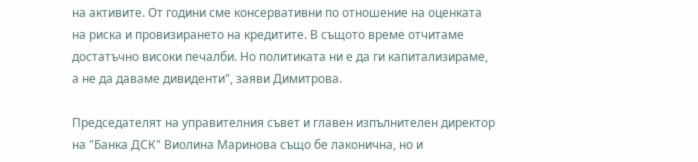на активите. От години сме консервативни по отношение на оценката на риска и провизирането на кредитите. В същото време отчитаме достатъчно високи печалби. Но политиката ни е да ги капитализираме, а не да даваме дивиденти", заяви Димитрова.

Председателят на управителния съвет и главен изпълнителен директор на "Банка ДСК" Виолина Маринова също бе лаконична, но и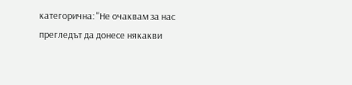категорична: "Не очаквам за нас прегледът да донесе някакви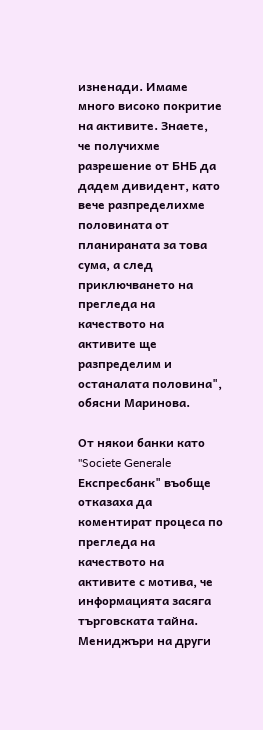изненади. Имаме много високо покритие на активите. Знаете, че получихме разрешение от БНБ да дадем дивидент, като вече разпределихме половината от планираната за това сума, а след приключването на прегледа на качеството на активите ще разпределим и останалата половина", обясни Маринова.

От някои банки като "Societe Generale Експресбанк" въобще отказаха да коментират процеса по прегледа на качеството на активите с мотива, че информацията засяга търговската тайна. Мениджъри на други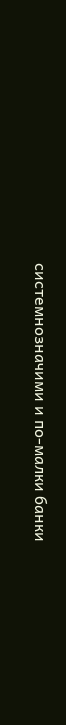системнозначими и по-малки банки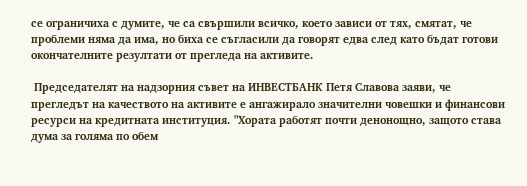се ограничиха с думите, че са свършили всичко, което зависи от тях, смятат, че проблеми няма да има, но биха се съгласили да говорят едва след като бъдат готови окончателните резултати от прегледа на активите.

 Председателят на надзорния съвет на ИНВЕСТБАНК Петя Славова заяви, че прегледът на качеството на активите е ангажирало значителни човешки и финансови ресурси на кредитната институция. "Хората работят почти денонощно, защото става дума за голяма по обем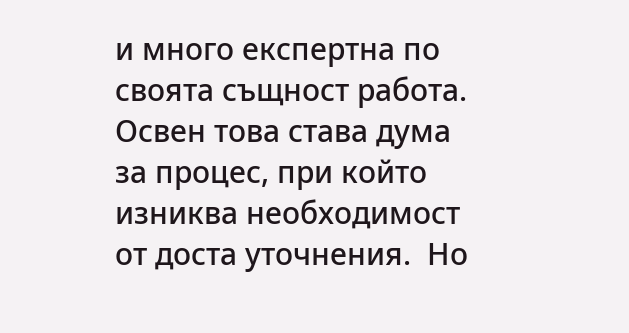и много експертна по своята същност работа. Освен това става дума за процес, при който изниква необходимост от доста уточнения.  Но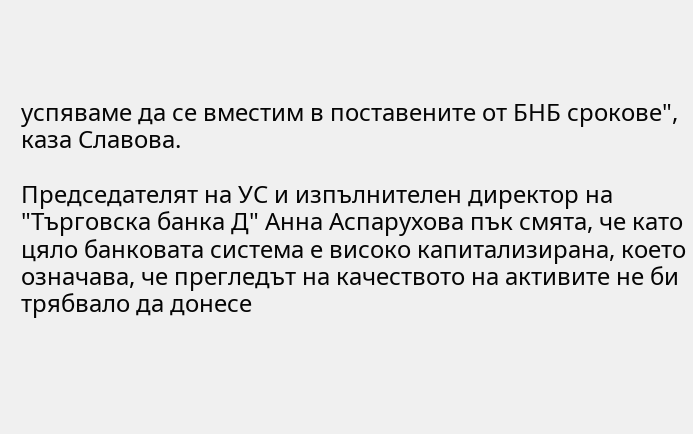успяваме да се вместим в поставените от БНБ срокове", каза Славова.

Председателят на УС и изпълнителен директор на "Търговска банка Д" Анна Аспарухова пък смята, че като цяло банковата система е високо капитализирана, което означава, че прегледът на качеството на активите не би трябвало да донесе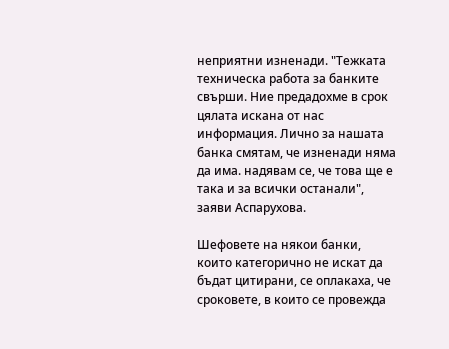неприятни изненади. "Тежката техническа работа за банките свърши. Ние предадохме в срок цялата искана от нас информация. Лично за нашата банка смятам, че изненади няма да има. надявам се, че това ще е така и за всички останали", заяви Аспарухова.

Шефовете на някои банки, които категорично не искат да бъдат цитирани, се оплакаха, че сроковете, в които се провежда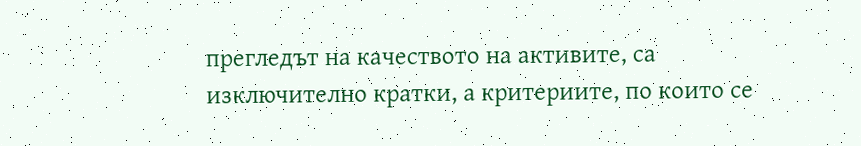прегледът на качеството на активите, са изключително кратки, а критериите, по които се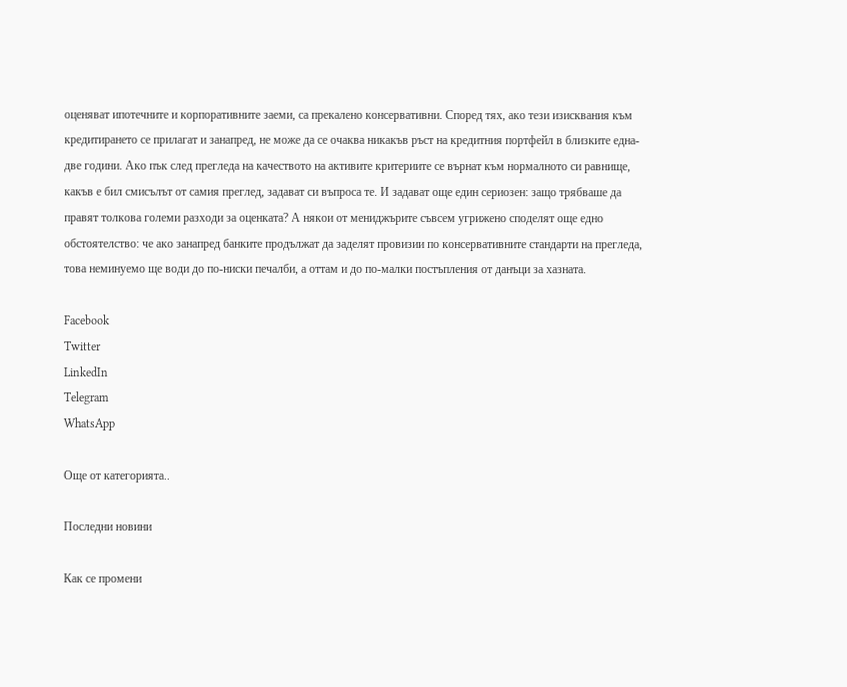оценяват ипотечните и корпоративните заеми, са прекалено консервативни. Според тях, ако тези изисквания към кредитирането се прилагат и занапред, не може да се очаква никакъв ръст на кредитния портфейл в близките една-две години. Ако пък след прегледа на качеството на активите критериите се върнат към нормалното си равнище, какъв е бил смисълът от самия преглед, задават си въпроса те. И задават още един сериозен: защо трябваше да правят толкова големи разходи за оценката? А някои от мениджърите съвсем угрижено споделят още едно обстоятелство: че ако занапред банките продължат да заделят провизии по консервативните стандарти на прегледа, това неминуемо ще води до по-ниски печалби, а оттам и до по-малки постъпления от данъци за хазната.

Facebook
Twitter
LinkedIn
Telegram
WhatsApp

Още от категорията..

Последни новини

Как се промени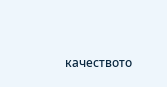качеството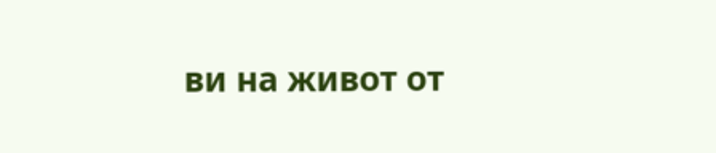ви на живот от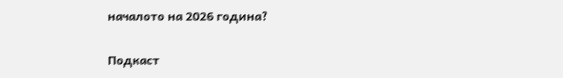началото на 2026 година?

Подкаст